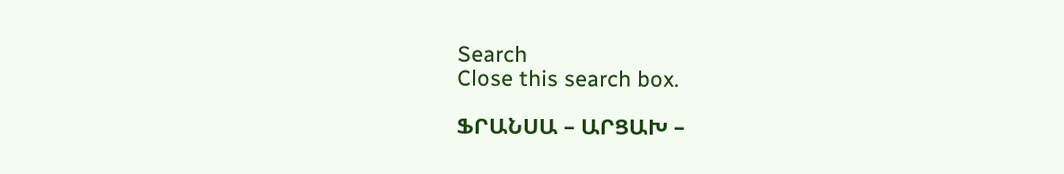Search
Close this search box.

ՖՐԱՆՍԱ – ԱՐՑԱԽ –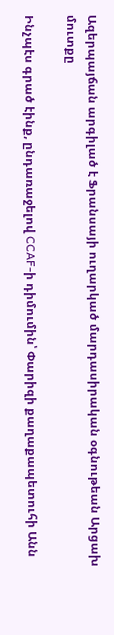Ազերպայճան արգիլած է Ֆրանսայի ուղարկած մարդասիրական օգնութեան Արցախ մուտքը

Ինչպէս գրած էինք, ընդառաջելով CCAF-ի դիմումին՝ Փարիզի քաղաքապետուհի Անն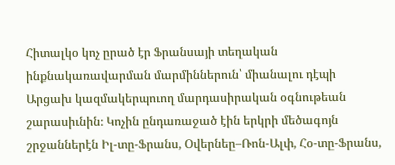Հիտալկօ կոչ ըրած էր Ֆրանսայի տեղական ինքնակառավարման մարմիններուն՝ միանալու դէպի Արցախ կազմակերպուող մարդասիրական օգնութեան շարասիւնին։ Կոչին ընդառաջած էին երկրի մեծագոյն շրջաններէն Իլ-տը-Ֆրանս, Օվերնեը–Ռոն-Ալփ, Հօ-տը-Ֆրանս,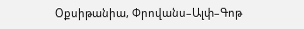Օքսիթանիա, Փրովանս–Ալփ–Գոթ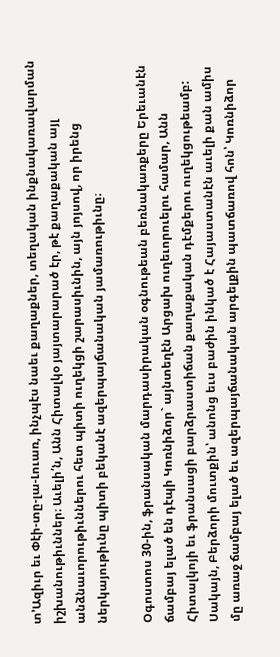տ՚Ազիւր եւ Փէի-տը-լա-Լուառ, ինչպէս նաեւ քաղաքներ, տեղական ինքնակառավարման իշխանութիւններ։ Աւելի՛ն, Անն Հիտալկօ յայտարարած էր, թէ քաղաքական այլ անձնաւորութիւններու հետ պիտի ուղեկցի շարասիւնին, այն յոյսով, որ իրենց ներկայութիւնը պիտի բեկանէ ազերպայճանական յամառութիւնը։

Օգոստոս 30-ին, ֆրանսական մարդասիրական օգնութեան բեռնակառքերը Երեւանէն ճամբայ ելած են դէպի Կոռնիձոր` այնտեղէն Արցախ ուղեւորուելու համար, Անն Հիտալկոյի եւ ֆրանսացի բարձրաստիճան քաղաքական դէմքերու ուղեկցութեամբ: Սակայն, Բերձորի մուտքին՝ անոնց եւս բաժին ինկած է Հայաստանէն աւելի քան ամիս մը առաջ ճամբայ ելած եւ ազերպայճանական արգելքին պատճառով հոն՝ Կոռնիձոր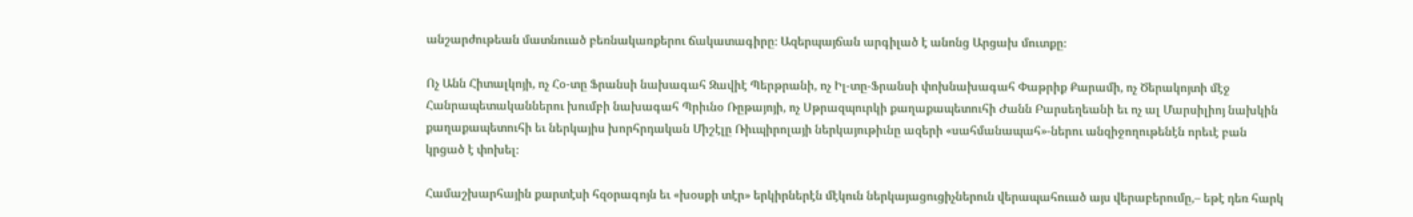անշարժութեան մատնուած բեռնակառքերու ճակատագիրը։ Ազերպայճան արգիլած է անոնց Արցախ մուտքը։

Ոչ Անն Հիտալկոյի, ոչ Հօ-տը Ֆրանսի նախագահ Զավիէ Պերթրանի, ոչ Իլ-տը-Ֆրանսի փոխնախագահ Փաթրիք Քարամի, ոչ Ծերակոյտի մէջ Հանրապետականներու խումբի նախագահ Պրիւնօ Ռըթայոյի, ոչ Սթրազպուրկի քաղաքապետուհի Ժանն Բարսեղեանի եւ ոչ ալ Մարսիլիոյ նախկին քաղաքապետուհի եւ ներկայիս խորհրդական Միշէլը Ռիւպիրոլայի ներկայութիւնը ազերի «սահմանապահ»-ներու անզիջողութենէն որեւէ բան կրցած է փոխել։

Համաշխարհային քարտէսի հզօրագոյն եւ «խօսքի տէր» երկիրներէն մէկուն ներկայացուցիչներուն վերապահուած այս վերաբերումը,– եթէ դեռ հարկ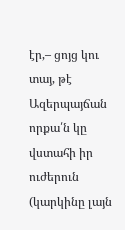էր,– ցոյց կու տայ, թէ Ազերպայճան որքա՛ն կը վստահի իր ուժերուն (կարկինը լայն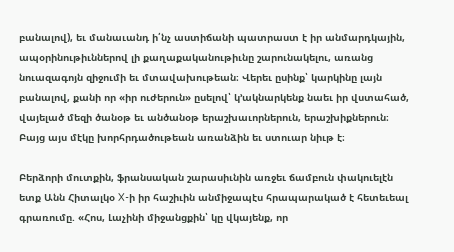բանալով), եւ մանաւանդ ի՛նչ աստիճանի պատրաստ է իր անմարդկային, ապօրինութիւններով լի քաղաքականութիւնը շարունակելու, առանց նուազագոյն զիջումի եւ մտավախութեան։ Վերեւ ըսինք՝ կարկինը լայն բանալով, քանի որ «իր ուժերուն» ըսելով՝ կ՚ակնարկենք նաեւ իր վստահած, վայելած մեզի ծանօթ եւ անծանօթ երաշխաւորներուն, երաշխիքներուն։ Բայց այս մէկը խորհրդածութեան առանձին եւ ստուար նիւթ է։

Բերձորի մուտքին, ֆրանսական շարասիւնին առջեւ ճամբուն փակուելէն ետք Անն Հիտալկօ X-ի իր հաշիւին անմիջապէս հրապարակած է հետեւեալ գրառումը. «Հոս, Լաչինի միջանցքին՝ կը վկայենք, որ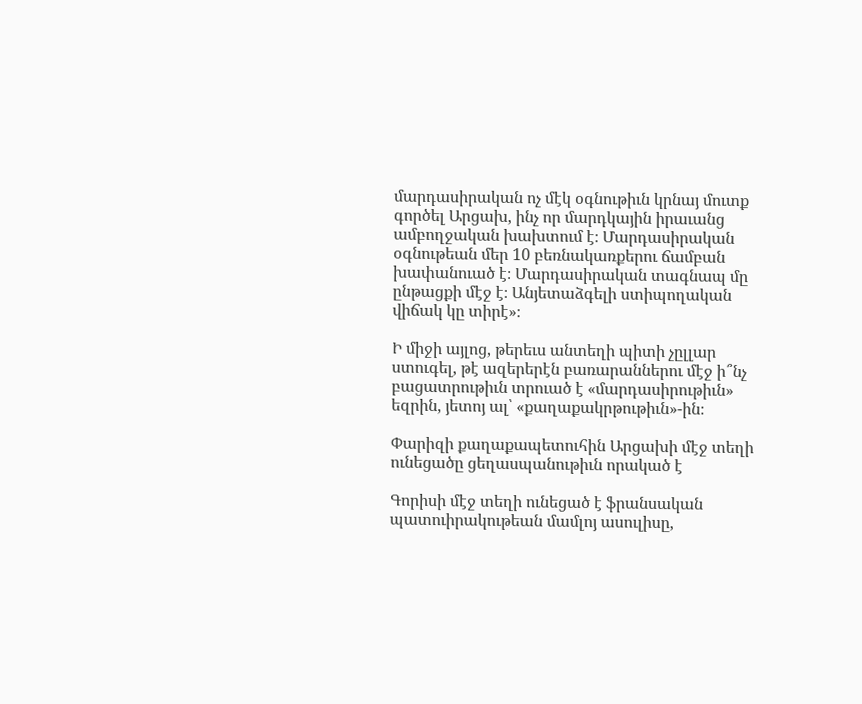մարդասիրական ոչ մէկ օգնութիւն կրնայ մուտք գործել Արցախ, ինչ որ մարդկային իրաւանց ամբողջական խախտում է։ Մարդասիրական օգնութեան մեր 10 բեռնակառքերու ճամբան խափանուած է։ Մարդասիրական տագնապ մը ընթացքի մէջ է։ Անյետաձգելի ստիպողական վիճակ կը տիրէ»։

Ի միջի այլոց, թերեւս անտեղի պիտի չըլլար ստուգել, թէ ազերերէն բառարաններու մէջ ի՞նչ բացատրութիւն տրուած է «մարդասիրութիւն» եզրին, յետոյ ալ՝ «քաղաքակրթութիւն»-ին։

Փարիզի քաղաքապետուհին Արցախի մէջ տեղի ունեցածը ցեղասպանութիւն որակած է

Գորիսի մէջ տեղի ունեցած է ֆրանսական պատուիրակութեան մամլոյ ասուլիսը,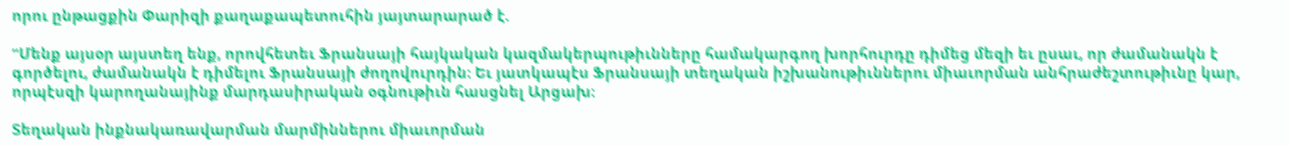որու ընթացքին Փարիզի քաղաքապետուհին յայտարարած է.

“Մենք այսօր այստեղ ենք, որովհետեւ Ֆրանսայի հայկական կազմակերպութիւնները համակարգող խորհուրդը դիմեց մեզի եւ ըսաւ, որ ժամանակն է գործելու, ժամանակն է դիմելու Ֆրանսայի ժողովուրդին։ Եւ յատկապէս Ֆրանսայի տեղական իշխանութիւններու միաւորման անհրաժեշտութիւնը կար, որպէսզի կարողանայինք մարդասիրական օգնութիւն հասցնել Արցախ։

Տեղական ինքնակառավարման մարմիններու միաւորման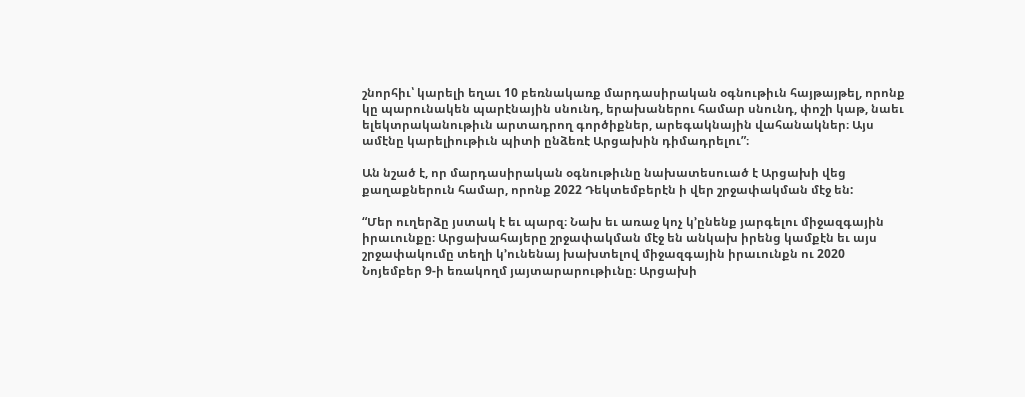շնորհիւ՝ կարելի եղաւ 10 բեռնակառք մարդասիրական օգնութիւն հայթայթել, որոնք կը պարունակեն պարէնային սնունդ, երախաներու համար սնունդ, փոշի կաթ, նաեւ ելեկտրականութիւն արտադրող գործիքներ, արեգակնային վահանակներ։ Այս ամէնը կարելիութիւն պիտի ընձեռէ Արցախին դիմադրելու”։

Ան նշած է, որ մարդասիրական օգնութիւնը նախատեսուած է Արցախի վեց քաղաքներուն համար, որոնք 2022 Դեկտեմբերէն ի վեր շրջափակման մէջ են:

“Մեր ուղերձը յստակ է եւ պարզ։ Նախ եւ առաջ կոչ կ՚ընենք յարգելու միջազգային իրաւունքը։ Արցախահայերը շրջափակման մէջ են անկախ իրենց կամքէն եւ այս շրջափակումը տեղի կ՚ունենայ խախտելով միջազգային իրաւունքն ու 2020 Նոյեմբեր 9-ի եռակողմ յայտարարութիւնը։ Արցախի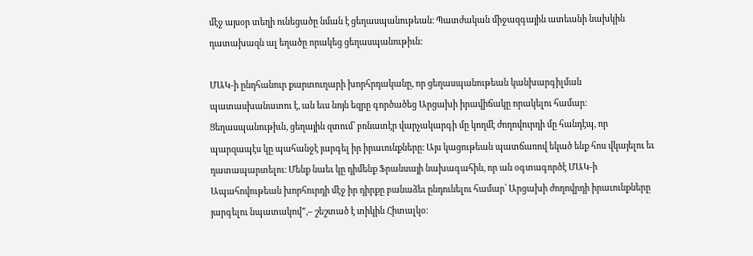մէջ այսօր տեղի ունեցածը նման է ցեղասպանութեան։ Պատժական միջազգային ատեանի նախկին դատախազն ալ եղածը որակեց ցեղասպանութիւն։

ՄԱԿ-ի ընդհանուր քարտուղարի խորհրդականը, որ ցեղասպանութեան կանխարգիլման պատասխանատու է, ան եւս նոյն եզրը գործածեց Արցախի իրավիճակը որակելու համար։ Ցեղասպանութիւն, ցեղային զտում՝ բռնատէր վարչակարգի մը կողմէ ժողովուրդի մը հանդէպ, որ պարզապէս կը պահանջէ յարգել իր իրաւունքները։ Այս կացութեան պատճառով եկած ենք հոս վկայելու եւ դատապարտելու։ Մենք նաեւ կը դիմենք Ֆրանսայի նախագահին, որ ան օգտագործէ ՄԱԿ-ի Ապահովութեան խորհուրդի մէջ իր դիրքը բանաձեւ ընդունելու համար՝ Արցախի ժողովրդի իրաւունքները յարգելու նպատակով”,– շեշտած է տիկին Հիտալկօ: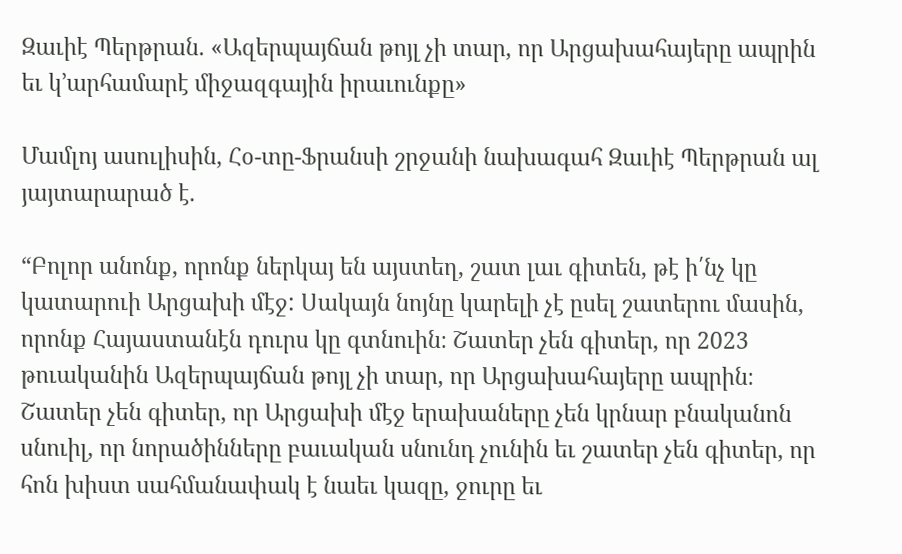Զաւիէ Պերթրան. «Ազերպայճան թոյլ չի տար, որ Արցախահայերը ապրին եւ կ՚արհամարէ միջազգային իրաւունքը»

Մամլոյ ասուլիսին, Հօ-տը-Ֆրանսի շրջանի նախագահ Զաւիէ Պերթրան ալ յայտարարած է.

“Բոլոր անոնք, որոնք ներկայ են այստեղ, շատ լաւ գիտեն, թէ ի՛նչ կը կատարուի Արցախի մէջ: Սակայն նոյնը կարելի չէ ըսել շատերու մասին, որոնք Հայաստանէն դուրս կը գտնուին։ Շատեր չեն գիտեր, որ 2023 թուականին Ազերպայճան թոյլ չի տար, որ Արցախահայերը ապրին։ Շատեր չեն գիտեր, որ Արցախի մէջ երախաները չեն կրնար բնականոն սնուիլ, որ նորածինները բաւական սնունդ չունին եւ շատեր չեն գիտեր, որ հոն խիստ սահմանափակ է նաեւ կազը, ջուրը եւ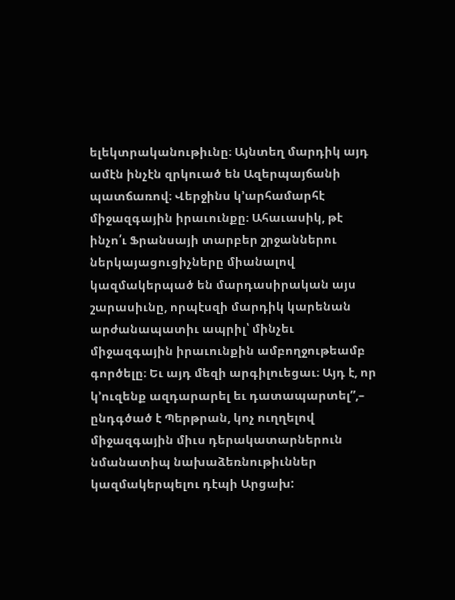ելեկտրականութիւնը։ Այնտեղ մարդիկ այդ ամէն ինչէն զրկուած են Ազերպայճանի պատճառով։ Վերջինս կ՚արհամարհէ միջազգային իրաւունքը։ Ահաւասիկ, թէ ինչո՛ւ Ֆրանսայի տարբեր շրջաններու ներկայացուցիչները միանալով կազմակերպած են մարդասիրական այս շարասիւնը, որպէսզի մարդիկ կարենան արժանապատիւ ապրիլ՝ մինչեւ միջազգային իրաւունքին ամբողջութեամբ գործելը։ Եւ այդ մեզի արգիլուեցաւ։ Այդ է, որ կ՚ուզենք ազդարարել եւ դատապարտել”,– ընդգծած է Պերթրան, կոչ ուղղելով միջազգային միւս դերակատարներուն նմանատիպ նախաձեռնութիւններ կազմակերպելու դէպի Արցախ: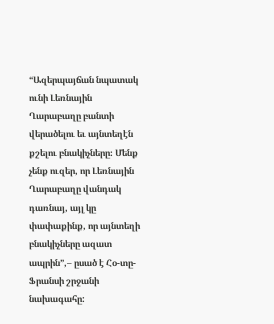“Ազերպայճան նպատակ ունի Լեռնային Ղարաբաղը բանտի վերածելու եւ այնտեղէն քշելու բնակիչները։ Մենք չենք ուզեր, որ Լեռնային Ղարաբաղը վանդակ դառնայ, այլ կը փափաքինք, որ այնտեղի բնակիչները ազատ ապրին”,– ըսած է Հօ-տը-Ֆրանսի շրջանի նախագահը: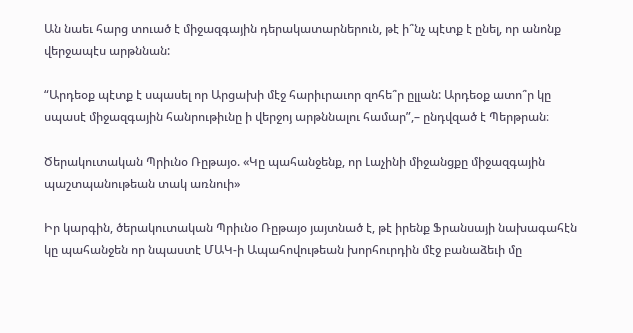Ան նաեւ հարց տուած է միջազգային դերակատարներուն, թէ ի՞նչ պէտք է ընել, որ անոնք վերջապէս արթննան:

“Արդեօք պէտք է սպասել որ Արցախի մէջ հարիւրաւոր զոհե՞ր ըլլան: Արդեօք ատո՞ր կը սպասէ միջազգային հանրութիւնը ի վերջոյ արթննալու համար”,– ընդվզած է Պերթրան։

Ծերակուտական Պրիւնօ Ռըթայօ. «Կը պահանջենք, որ Լաչինի միջանցքը միջազգային պաշտպանութեան տակ առնուի»

Իր կարգին, ծերակուտական Պրիւնօ Ռըթայօ յայտնած է, թէ իրենք Ֆրանսայի նախագահէն կը պահանջեն որ նպաստէ ՄԱԿ-ի Ապահովութեան խորհուրդին մէջ բանաձեւի մը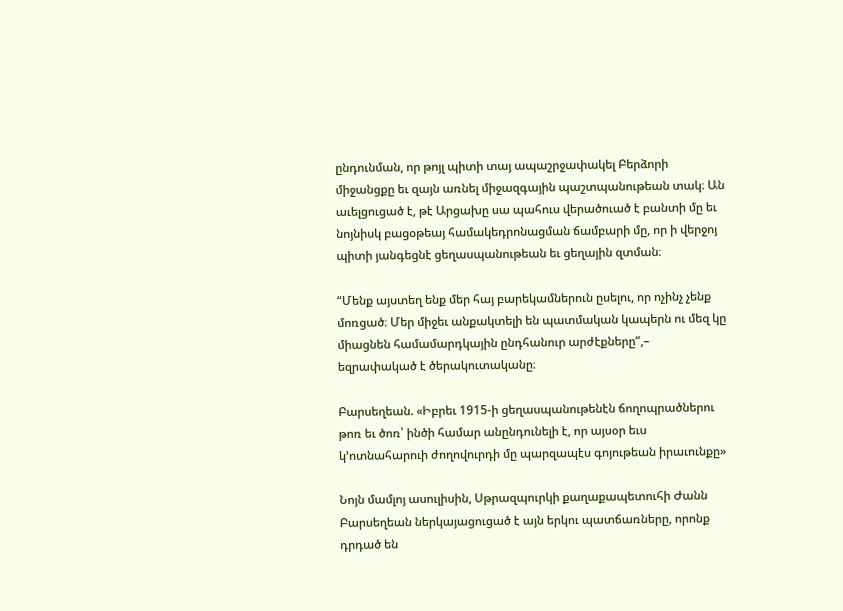ընդունման, որ թոյլ պիտի տայ ապաշրջափակել Բերձորի միջանցքը եւ զայն առնել միջազգային պաշտպանութեան տակ։ Ան աւելցուցած է, թէ Արցախը սա պահուս վերածուած է բանտի մը եւ նոյնիսկ բացօթեայ համակեդրոնացման ճամբարի մը, որ ի վերջոյ պիտի յանգեցնէ ցեղասպանութեան եւ ցեղային զտման։

“Մենք այստեղ ենք մեր հայ բարեկամներուն ըսելու, որ ոչինչ չենք մոռցած։ Մեր միջեւ անքակտելի են պատմական կապերն ու մեզ կը միացնեն համամարդկային ընդհանուր արժէքները”,– եզրափակած է ծերակուտականը։

Բարսեղեան. «Իբրեւ 1915-ի ցեղասպանութենէն ճողոպրածներու թոռ եւ ծոռ՝ ինծի համար անընդունելի է, որ այսօր եւս կ՚ոտնահարուի ժողովուրդի մը պարզապէս գոյութեան իրաւունքը»

Նոյն մամլոյ ասուլիսին, Սթրազպուրկի քաղաքապետուհի Ժանն Բարսեղեան ներկայացուցած է այն երկու պատճառները, որոնք դրդած են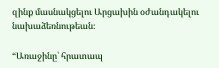զինք մասնակցելու Արցախին օժանդակելու նախաձեռնութեան։

“Առաջինը՝ հրատապ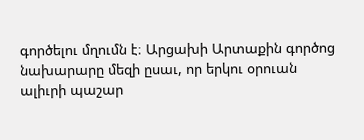գործելու մղումն է։ Արցախի Արտաքին գործոց նախարարը մեզի ըսաւ, որ երկու օրուան ալիւրի պաշար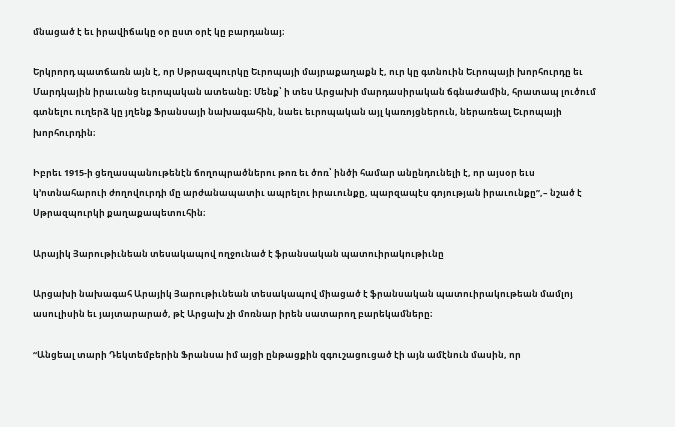մնացած է եւ իրավիճակը օր ըստ օրէ կը բարդանայ։

Երկրորդ պատճառն այն է, որ Սթրազպուրկը Եւրոպայի մայրաքաղաքն է, ուր կը գտնուին Եւրոպայի խորհուրդը եւ Մարդկային իրաւանց եւրոպական ատեանը։ Մենք՝ ի տես Արցախի մարդասիրական ճգնաժամին, հրատապ լուծում գտնելու ուղերձ կը յղենք Ֆրանսայի նախագահին, նաեւ եւրոպական այլ կառոյցներուն, ներառեալ Եւրոպայի խորհուրդին։

Իբրեւ 1915-ի ցեղասպանութենէն ճողոպրածներու թոռ եւ ծոռ՝ ինծի համար անընդունելի է, որ այսօր եւս կ՚ոտնահարուի ժողովուրդի մը արժանապատիւ ապրելու իրաւունքը, պարզապէս գոյության իրաւունքը”,– նշած է Սթրազպուրկի քաղաքապետուհին։

Արայիկ Յարութիւնեան տեսակապով ողջունած է ֆրանսական պատուիրակութիւնը

Արցախի նախագահ Արայիկ Յարութիւնեան տեսակապով միացած է ֆրանսական պատուիրակութեան մամլոյ ասուլիսին եւ յայտարարած, թէ Արցախ չի մոռնար իրեն սատարող բարեկամները։

“Անցեալ տարի Դեկտեմբերին Ֆրանսա իմ այցի ընթացքին զգուշացուցած էի այն ամէնուն մասին, որ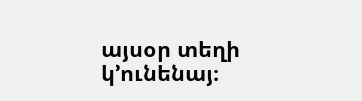այսօր տեղի կ՚ունենայ։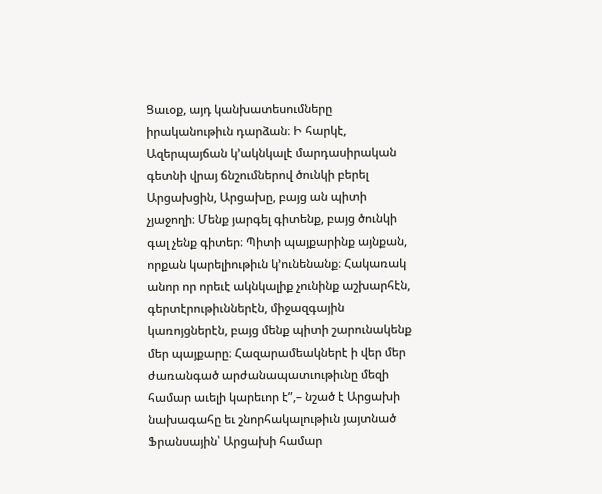Ցաւօք, այդ կանխատեսումները իրականութիւն դարձան։ Ի հարկէ, Ազերպայճան կ՚ակնկալէ մարդասիրական գետնի վրայ ճնշումներով ծունկի բերել Արցախցին, Արցախը, բայց ան պիտի չյաջողի։ Մենք յարգել գիտենք, բայց ծունկի գալ չենք գիտեր։ Պիտի պայքարինք այնքան, որքան կարելիութիւն կ՚ունենանք։ Հակառակ անոր որ որեւէ ակնկալիք չունինք աշխարհէն, գերտէրութիւններէն, միջազգային կառոյցներէն, բայց մենք պիտի շարունակենք մեր պայքարը։ Հազարամեակներէ ի վեր մեր ժառանգած արժանապատւութիւնը մեզի համար աւելի կարեւոր է”,– նշած է Արցախի նախագահը եւ շնորհակալութիւն յայտնած Ֆրանսային՝ Արցախի համար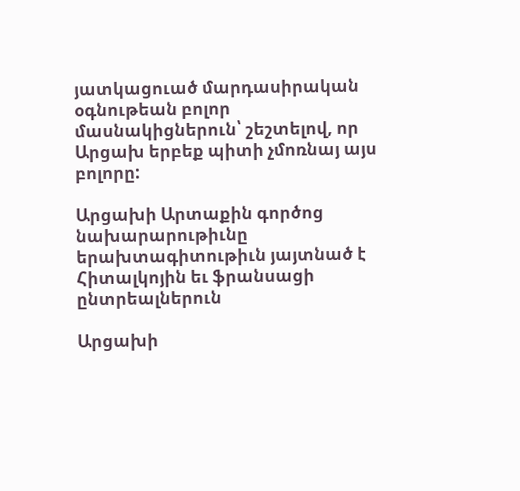յատկացուած մարդասիրական օգնութեան բոլոր մասնակիցներուն՝ շեշտելով, որ Արցախ երբեք պիտի չմոռնայ այս բոլորը:

Արցախի Արտաքին գործոց նախարարութիւնը երախտագիտութիւն յայտնած է Հիտալկոյին եւ ֆրանսացի ընտրեալներուն

Արցախի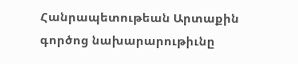Հանրապետութեան Արտաքին գործոց նախարարութիւնը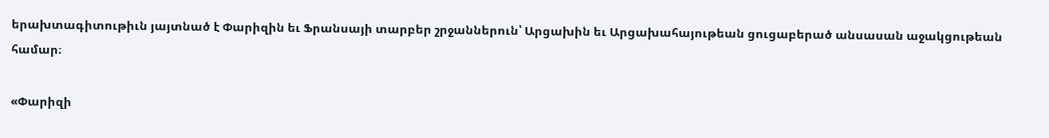երախտագիտութիւն յայտնած է Փարիզին եւ Ֆրանսայի տարբեր շրջաններուն՝ Արցախին եւ Արցախահայութեան ցուցաբերած անսասան աջակցութեան համար։

«Փարիզի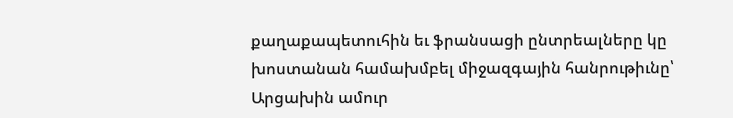քաղաքապետուհին եւ ֆրանսացի ընտրեալները կը խոստանան համախմբել միջազգային հանրութիւնը՝ Արցախին ամուր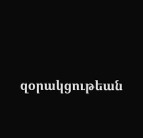զօրակցութեան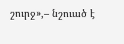շուրջ»,– նշուած է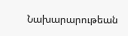Նախարարութեան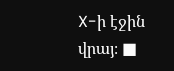X-ի էջին վրայ։ ■